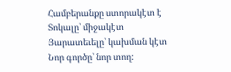Համբերանքը ստորակէտ է
Տոկալը՝ միջակէտ
Յարատեւելը՝ կախման կէտ
Նոր գործը՝ նոր տող: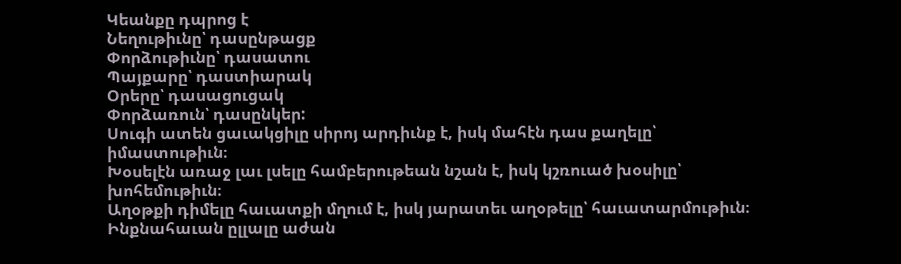Կեանքը դպրոց է
Նեղութիւնը՝ դասընթացք
Փորձութիւնը՝ դասատու
Պայքարը՝ դաստիարակ
Օրերը՝ դասացուցակ
Փորձառուն՝ դասընկեր:
Սուգի ատեն ցաւակցիլը սիրոյ արդիւնք է, իսկ մահէն դաս քաղելը՝ իմաստութիւն։
Խօսելէն առաջ լաւ լսելը համբերութեան նշան է, իսկ կշռուած խօսիլը՝ խոհեմութիւն։
Աղօթքի դիմելը հաւատքի մղում է, իսկ յարատեւ աղօթելը՝ հաւատարմութիւն։
Ինքնահաւան ըլլալը աժան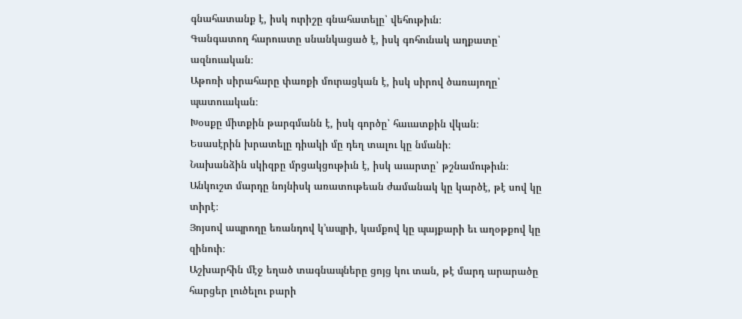գնահատանք է, իսկ ուրիշը գնահատելը՝ վեհութիւն։
Գանգատող հարուստը սնանկացած է, իսկ գոհունակ աղքատը՝ ազնուական։
Աթոռի սիրահարը փառքի մուրացկան է, իսկ սիրով ծառայողը՝ պատուական։
Խօսքը միտքին թարգմանն է, իսկ գործը՝ հաւատքին վկան։
Եսասէրին խրատելը դիակի մը դեղ տալու կը նմանի։
Նախանձին սկիզբը մրցակցութիւն է, իսկ աւարտը՝ թշնամութիւն։
Անկուշտ մարդը նոյնիսկ առատութեան ժամանակ կը կարծէ, թէ սով կը տիրէ։
Յոյսով ապրողը եռանդով կ’ապրի, կամքով կը պայքարի եւ աղօթքով կը զինուի։
Աշխարհին մէջ եղած տագնապները ցոյց կու տան, թէ մարդ արարածը հարցեր լուծելու բարի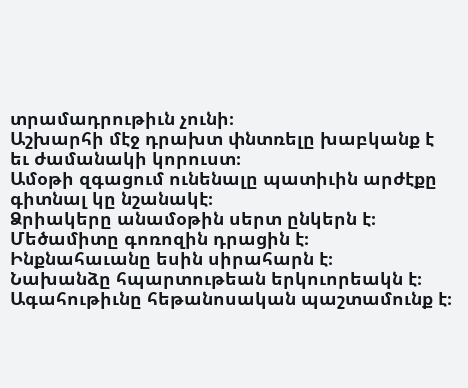տրամադրութիւն չունի։
Աշխարհի մէջ դրախտ փնտռելը խաբկանք է եւ ժամանակի կորուստ։
Ամօթի զգացում ունենալը պատիւին արժէքը գիտնալ կը նշանակէ։
Ձրիակերը անամօթին սերտ ընկերն է։
Մեծամիտը գոռոզին դրացին է։
Ինքնահաւանը եսին սիրահարն է։
Նախանձը հպարտութեան երկուորեակն է։
Ագահութիւնը հեթանոսական պաշտամունք է։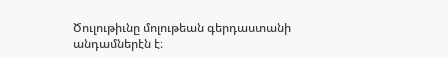Ծուլութիւնը մոլութեան գերդաստանի անդամներէն է։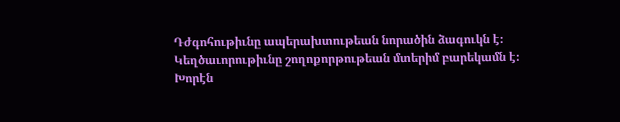Դժգոհութիւնը ապերախտութեան նորածին ձագուկն է։
Կեղծաւորութիւնը շողոքորթութեան մտերիմ բարեկամն է։
Խորէն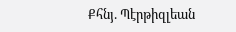Քհնյ. Պէրթիզլեան